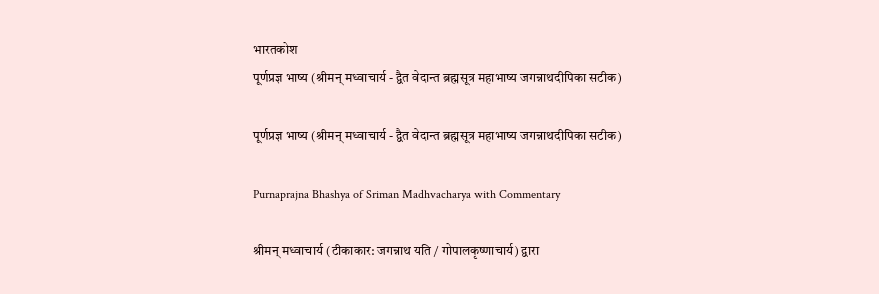भारतकोश
पूर्णप्रज्ञ भाष्य (श्रीमन् मध्वाचार्य - द्वैत वेदान्त ब्रह्मसूत्र महाभाष्य जगन्नाथदीपिका सटीक)

पूर्णप्रज्ञ भाष्य (श्रीमन् मध्वाचार्य - द्वैत वेदान्त ब्रह्मसूत्र महाभाष्य जगन्नाथदीपिका सटीक)

Purnaprajna Bhashya of Sriman Madhvacharya with Commentary

श्रीमन् मध्वाचार्य (टीकाकार: जगन्नाथ यति / गोपालकृष्णाचार्य) द्वारा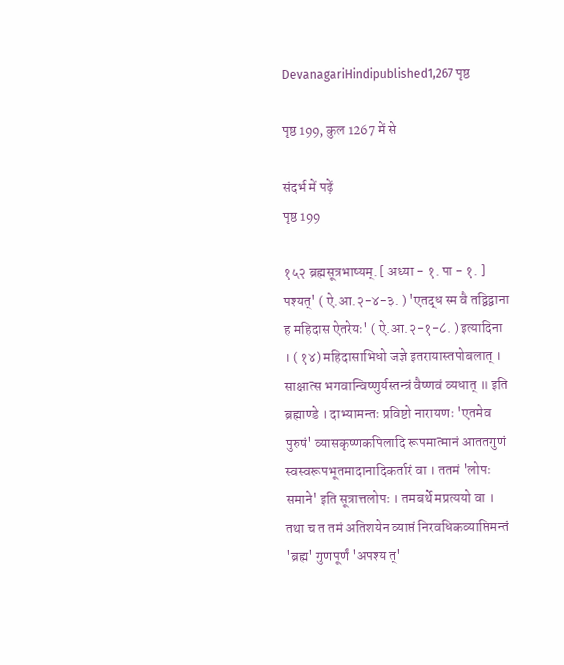DevanagariHindipublished1,267 पृष्ठ

पृष्ठ 199, कुल 1267 में से

संदर्भ में पढ़ें
पृष्ठ 199

१५२ ब्रह्मसूत्रभाष्यम्. [ अध्या - १. पा - १. ] पश्यत्' ( ऐ.आ.२-४-३. ) 'एतद्ध स्म वै तद्विद्वाना ह महिदास ऐतरेयः' ( ऐ.आ.२-१-८. ) इत्यादिना । ( १४) महिदासाभिधो जज्ञे इतरायास्तपोबलात् । साक्षात्स भगवान्विष्णुर्यस्तन्त्रं वैष्णवं व्यधात् ॥ इति ब्रह्माण्डे । दाभ्यामन्तः प्रविष्टो नारायणः 'एतमेव पुरुषं' व्यासकृष्णकपिलादि रूपमात्मानं आततगुणं स्वस्वरूपभूतमादानादिकर्तारं वा । ततमं 'लोपः समाने' इति सूत्रात्तलोपः । तमबर्थे मप्रत्ययो वा । तथा च त तमं अतिशयेन व्याप्तं निरवधिकव्याप्तिमन्तं 'ब्रह्म' गुणपूर्णं 'अपश्य त्'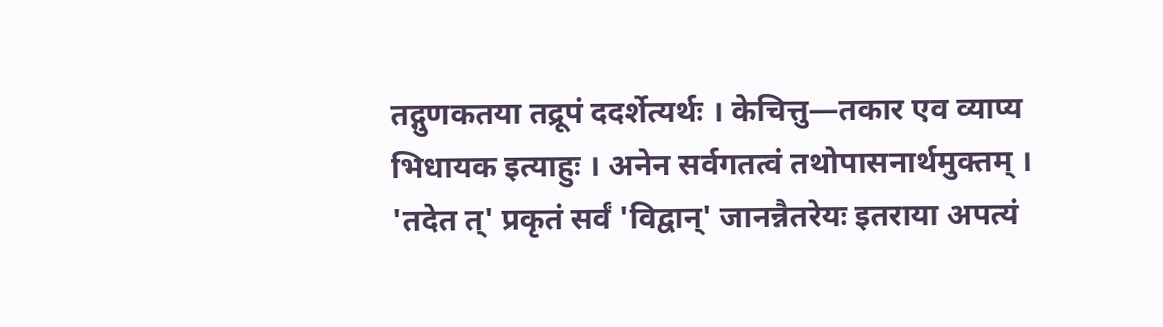तद्गुणकतया तद्रूपं ददर्शेत्यर्थः । केचित्तु—तकार एव व्याप्य भिधायक इत्याहुः । अनेन सर्वगतत्वं तथोपासनार्थमुक्तम् । 'तदेत त्' प्रकृतं सर्वं 'विद्वान्' जानन्नैतरेयः इतराया अपत्यं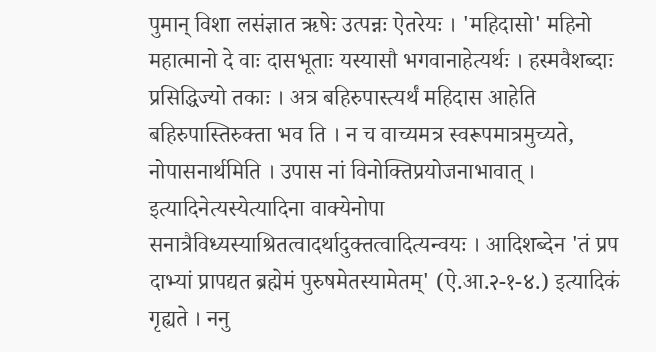पुमान् विशा लसंज्ञात ऋषेः उत्पन्नः ऐतरेयः । 'महिदासो' महिनो महात्मानो दे वाः दासभूताः यस्यासौ भगवानाहेत्यर्थः । हस्मवैशब्दाः प्रसिद्धिज्यो तकाः । अत्र बहिरुपास्त्यर्थं महिदास आहेति बहिरुपास्तिरुक्ता भव ति । न च वाच्यमत्र स्वरूपमात्रमुच्यते, नोपासनार्थमिति । उपास नां विनोक्तिप्रयोजनाभावात् । इत्यादिनेत्यस्येत्यादिना वाक्येनोपा सनात्रैविध्यस्याश्रितत्वादर्थादुक्तत्वादित्यन्वयः । आदिशब्देन 'तं प्रप दाभ्यां प्रापद्यत ब्रह्मेमं पुरुषमेतस्यामेतम्' (ऐ.आ.२-१-४.) इत्यादिकं गृह्यते । ननु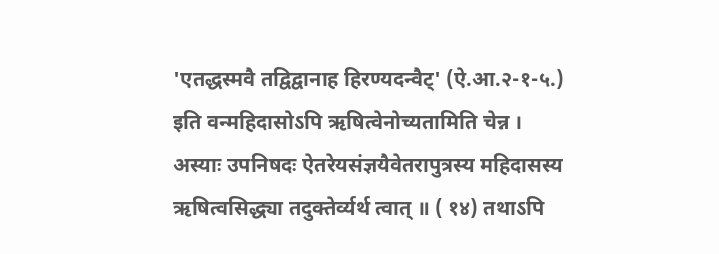'एतद्धस्मवै तद्विद्वानाह हिरण्यदन्वैट्' (ऐ.आ.२-१-५.) इति वन्महिदासोऽपि ऋषित्वेनोच्यतामिति चेन्न । अस्याः उपनिषदः ऐतरेयसंज्ञयैवेतरापुत्रस्य महिदासस्य ऋषित्वसिद्ध्या तदुक्तेर्व्यर्थ त्वात् ॥ ( १४) तथाऽपि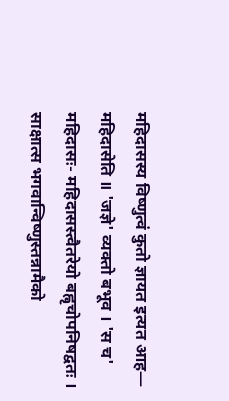महिदासस्य विष्णुत्वं कुतो ज्ञायत इत्यत आह— महिदासेति ॥ 'जज्ञे' व्यक्तो बभूव । 'स च' महिदासः- महिदासस्त्वैतरेयो बह्वृचोपनिषद्वतः । साक्षात्स भगवान्विष्णुस्तन्नामैको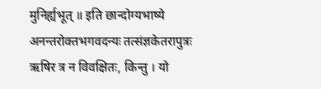मुनिर्ह्यभूत् ॥ इति छान्दोग्यभाष्ये अनन्तरोक्तभगवदन्यः तत्संज्ञकेतरापुत्रः ऋषिर त्र न विवक्षितः, किन्तु । यो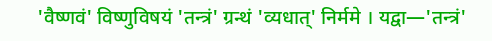'वैष्णवं' विष्णुविषयं 'तन्त्रं' ग्रन्थं 'व्यधात्' निर्ममे । यद्वा—'तन्त्रं'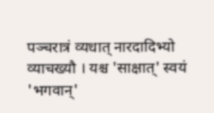पञ्चरात्रं व्यधात् नारदादिभ्यो व्याचख्यौ । यश्च 'साक्षात्' स्वयं 'भगवान्'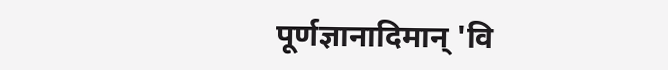पूर्णज्ञानादिमान् 'वि